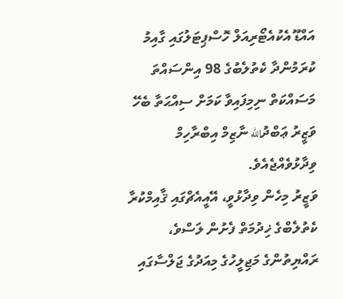އައްޑޫ އެކުއެޓޯރިއަލް ހޮސްޕިޓަލުގައި ގާއިމު ކުރަމުންދާ ކެތުލެބުގެ 98 އިންސައްތަ މަސައްކަތް ނިމިފައިވާ ކަމަށް ސިއްޙަތާ ބެހޭ ވަޒީރު ޢަބްދުالله ނާޒިމް އިބްރާހިމް ވިދާޅުވެއްޖެއެވެ.
ވަޒީރު މިހެން ވިދާޅުވީ، އޭއީއެޗްގައި ޤާއިމްކުރާ ކެތުލެބްގެ ޚިދުމަތް ފެށުން ލަސްވެ، ރައްޔިތުންގެ މަޖިލީހުގެ މިއަދުގެ ޖަލްސާގައި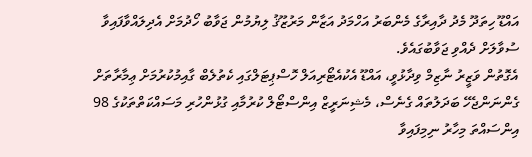އައްޑޫ ހިތަދޫ މެދު ދާއިރާގެ މެންބަރު އަހްމަދު އަޒާން މަރުޒޫޤު ލިޔުމުން ޖަވާބު ހޯދުމަށް އެދިލައްވާފައިވާ ސުވާލަށް ދެއްވި ޖަވާބުގައެވެ.
އެގޮތުން ވަޒީރު ނާޒިމް ވިދާޅުވީ، އައްޑޫ އެކުއެޓޯރިއަލް ހޮސްޕިޓަލްގައި ކެތުލެބް ގާއިމުކުރުމަށް ޢިމާރާތަށް ގެންނަންޖެހޭ ބަދަލުތައް ގެނެސް، މެޝިނަރީޒް އިންސްޓޯލް ކުރުމާއި ގުޅުންހުރި މަސައްކަތްތަކުގެ 98 އިންސައްތަ މިހާރު ނިމިފައިވާ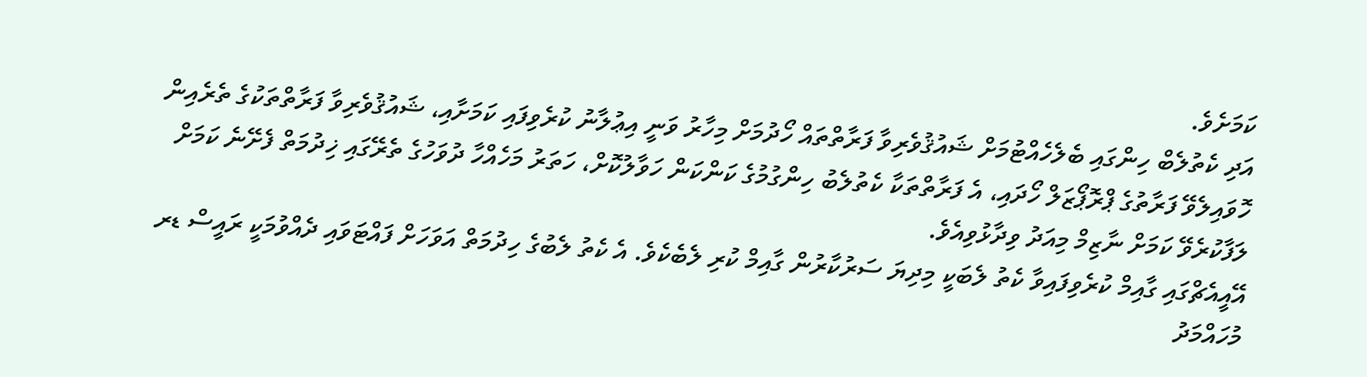ކަމަށެވެ.
އަދި ކެތުލެބް ހިންގައި ބެލެހެއްޓުމަށް ޝައުޤުވެރިވާ ފަރާތްތައް ހޯދުމަށް މިހާރު ވަނީ އިޢުލާނު ކުރެވިފައި ކަމަށާއި، ޝައުޤުވެރިވާ ފަރާތްތަކުގެ ތެރެއިން ހޮވައިލެވޭ ފަރާތުގެ ޕްރޮޕޯޒަލް ހޯދައި، އެ ފަރާތްތަކާ ކެތުލެބު ހިންގުމުގެ ކަންކަން ހަވާލުކޮށް، ހަތަރު މަހެއްހާ ދުވަހުގެ ތެރޭގައި ޚިދުމަތް ފެށޭނެ ކަމަށް ލަފާކުރެވޭ ކަމަށް ނާޒިމް މިއަދު ވިދާޅުވިއެވެ.
އޭއީއެޗްގައި ގާއިމް ކުރެވިފައިވާ ކެތު ލެބަކީ މިދިޔަ ސަރުކާރުން ގާއިމް ކުރި ލެބެކެވެ. އެ ކެތު ލެބުގެ ހިދުމަތް އަވަހަށް ފައްޓަވައި ދެއްވުމަކީ ރައީސް ޑރ މުހައްމަދު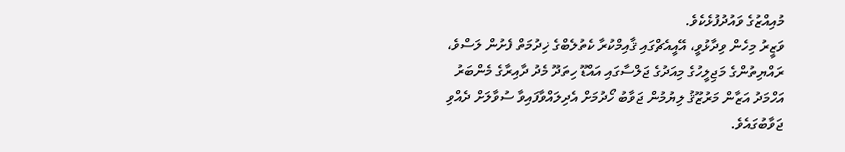މުއިއްޒުގެ ވައުދުފުޅެކެވެ.
ވަޒީރު މިހެން ވިދާޅުވީ، އޭއީއެޗްގައި ޤާއިމްކުރާ ކެތުލެބްގެ ޚިދުމަތް ފެށުން ލަސްވެ، ރައްޔިތުންގެ މަޖިލީހުގެ މިއަދުގެ ޖަލްސާގައި އައްޑޫ ހިތަދޫ މެދު ދާއިރާގެ މެންބަރު އަހްމަދު އަޒާން މަރުޒޫޤު ލިޔުމުން ޖަވާބު ހޯދުމަށް އެދިލައްވާފައިވާ ސުވާލަށް ދެއްވި ޖަވާބުގައެވެ.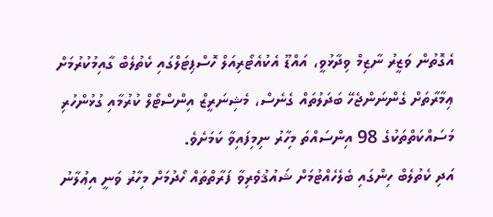އެގޮތުން ވަޒީރު ނާޒިމް ވިދާޅުވީ، އައްޑޫ އެކުއެޓޯރިއަލް ހޮސްޕިޓަލްގައި ކެތުލެބް ގާއިމުކުރުމަށް ޢިމާރާތަށް ގެންނަންޖެހޭ ބަދަލުތައް ގެނެސް، މެޝިނަރީޒް އިންސްޓޯލް ކުރުމާއި ގުޅުންހުރި މަސައްކަތްތަކުގެ 98 އިންސައްތަ މިހާރު ނިމިފައިވާ ކަމަށެވެ.
އަދި ކެތުލެބް ހިންގައި ބެލެހެއްޓުމަށް ޝައުޤުވެރިވާ ފަރާތްތައް ހޯދުމަށް މިހާރު ވަނީ އިޢުލާނު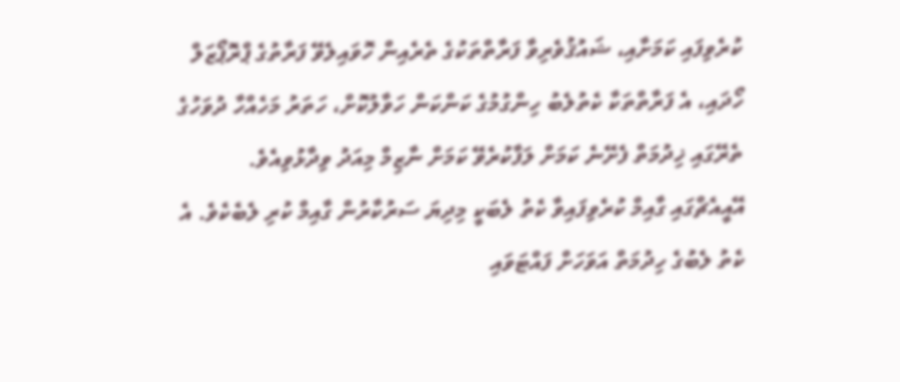ކުރެވިފައި ކަމަށާއި، ޝައުޤުވެރިވާ ފަރާތްތަކުގެ ތެރެއިން ހޮވައިލެވޭ ފަރާތުގެ ޕްރޮޕޯޒަލް ހޯދައި، އެ ފަރާތްތަކާ ކެތުލެބު ހިންގުމުގެ ކަންކަން ހަވާލުކޮށް، ހަތަރު މަހެއްހާ ދުވަހުގެ ތެރޭގައި ޚިދުމަތް ފެށޭނެ ކަމަށް ލަފާކުރެވޭ ކަމަށް ނާޒިމް މިއަދު ވިދާޅުވިއެވެ.
އޭއީއެޗްގައި ގާއިމް ކުރެވިފައިވާ ކެތު ލެބަކީ މިދިޔަ ސަރުކާރުން ގާއިމް ކުރި ލެބެކެވެ. އެ ކެތު ލެބުގެ ހިދުމަތް އަވަހަށް ފައްޓަވައި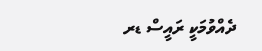ދެއްވުމަކީ ރައީސް ޑރ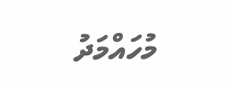މުހައްމަދު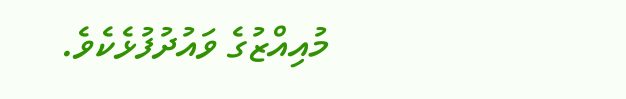މުއިއްޒުގެ ވައުދުފުޅެކެވެ.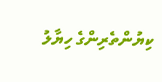ކިޔުންތެރިންގެ ހިޔާލު